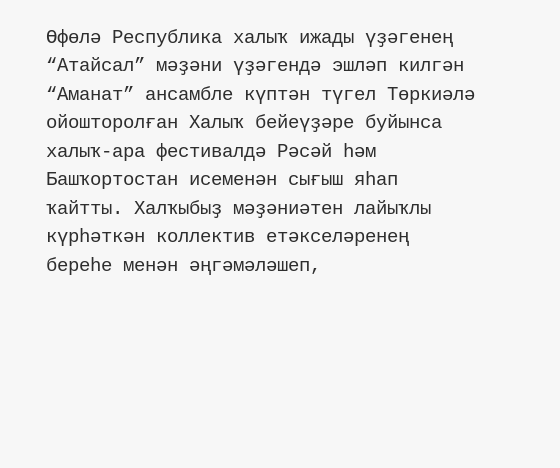Өфөлә Республика халыҡ ижады үҙәгенең “Атайсал” мәҙәни үҙәгендә эшләп килгән “Аманат” ансамбле күптән түгел Төркиәлә ойошторолған Халыҡ бейеүҙәре буйынса халыҡ-ара фестивалдә Рәсәй һәм Башҡортостан исеменән сығыш яһап ҡайтты. Халҡыбыҙ мәҙәниәтен лайыҡлы күрһәткән коллектив етәкселәренең береһе менән әңгәмәләшеп,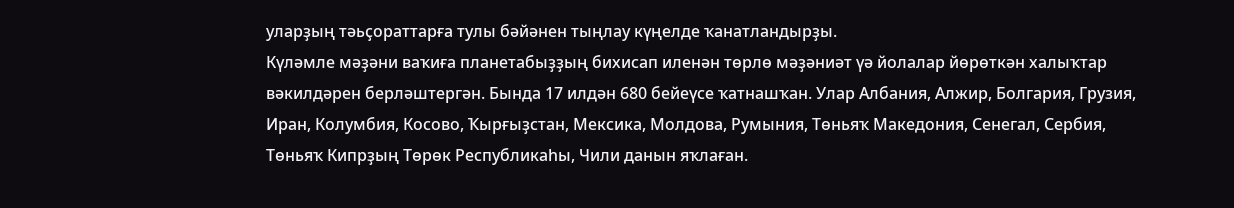уларҙың тәьҫораттарға тулы бәйәнен тыңлау күңелде ҡанатландырҙы.
Күләмле мәҙәни ваҡиға планетабыҙҙың бихисап иленән төрлө мәҙәниәт үә йолалар йөрөткән халыҡтар вәкилдәрен берләштергән. Бында 17 илдән 680 бейеүсе ҡатнашҡан. Улар Албания, Алжир, Болгария, Грузия, Иран, Колумбия, Косово, Ҡырғыҙстан, Мексика, Молдова, Румыния, Төньяҡ Македония, Сенегал, Сербия, Төньяҡ Кипрҙың Төрөк Республикаһы, Чили данын яҡлаған.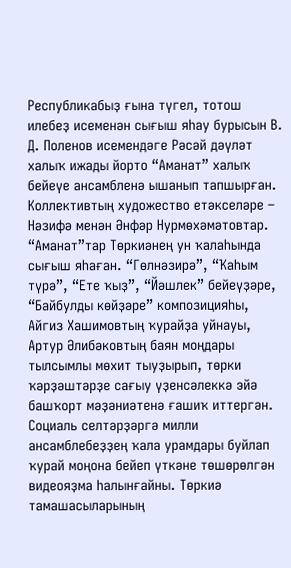Республикабыҙ ғына түгел, тотош илебеҙ исеменән сығыш яһау бурысын В. Д. Поленов исемендәге Рәсәй дәүләт халыҡ ижады йорто “Аманат” халыҡ бейеүе ансамбленә ышанып тапшырған. Коллективтың художество етәкселәре – Нәзифә менән Әнфәр Нурмөхәмәтовтар.
“Аманат”тар Төркиәнең ун ҡалаһында сығыш яһаған. “Гөлнәзирә”, “Ҡаһым түрә”, “Ете ҡыҙ”, “Йәшлек” бейеүҙәре, “Байбулды көйҙәре” композицияһы, Айгиз Хашимовтың ҡурайҙа уйнауы, Артур Әлибәковтың баян моңдары тылсымлы мөхит тыуҙырып, төрки ҡәрҙәштәрҙе сағыу үҙенсәлеккә эйә башҡорт мәҙәниәтенә ғашиҡ иттергән.
Социаль селтәрҙәргә милли ансамблебеҙҙең ҡала урамдары буйлап ҡурай моңона бейеп үткәне төшөрөлгән видеояҙма һалынғайны. Төркиә тамашасыларының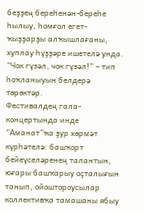беҙҙең береһенән-береһе һылыу, һомғол егет-ҡыҙҙарҙы алҡышлағаны, хуплау һүҙҙәре ишетелә унда. “Чок гүзәл, чок гүзәл!” – тип һоҡланыуын белдерә төрөктәр.
Фестивалдең гала-концертында инде “Аманат”ҡа ҙур хөрмәт күрһәтелә: башҡорт бейеүселәренең талантын, юғары башҡарыу оҫталығын танып, ойоштороусылар коллективҡа тамашаны ябыу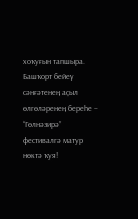хоҡуғын тапшыра. Башҡорт бейеү сәнғәтенең аҫыл өлгөләренең береһе – “Гөлнәзирә” фестивалгә матур нөктә ҡуя!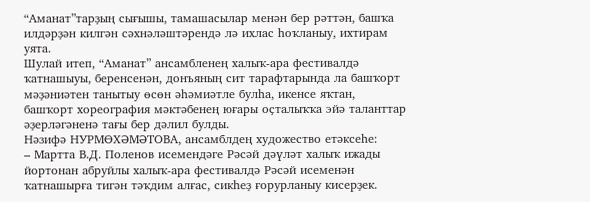“Аманат”тарҙың сығышы, тамашасылар менән бер рәттән, башҡа илдәрҙән килгән сәхнәләштәрендә лә ихлас һоҡланыу, ихтирам уята.
Шулай итеп, “Аманат” ансамбленең халыҡ-ара фестивалдә ҡатнашыуы, беренсенән, донъяның сит тарафтарында ла башҡорт мәҙәниәтен танытыу өсөн әһәмиәтле булһа, икенсе яҡтан, башҡорт хореография мәктәбенең юғары оҫталыҡҡа эйә таланттар әҙерләгәненә тағы бер дәлил булды.
Нәзифә НУРМӨХӘМӘТОВА, ансамблдең художество етәксеһе:
– Мартта В.Д. Поленов исемендәге Рәсәй дәүләт халыҡ ижады йортонан абруйлы халыҡ-ара фестивалдә Рәсәй исеменән ҡатнашырға тигән тәҡдим алғас, сикһеҙ ғорурланыу кисерҙек.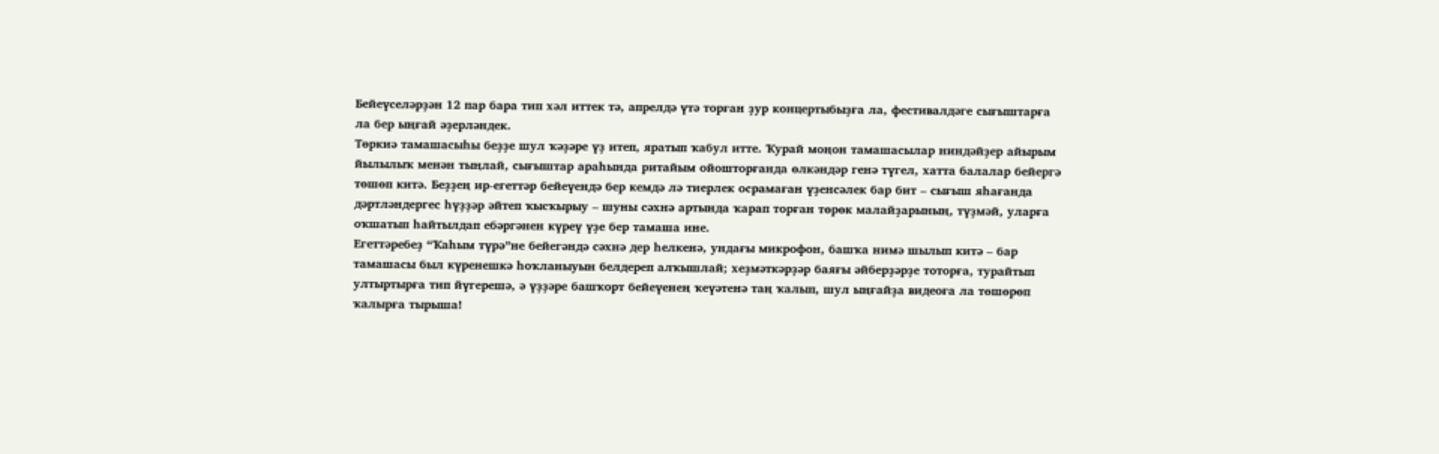Бейеүселәрҙән 12 пар бара тип хәл иттек тә, апрелдә үтә торған ҙур концертыбыҙға ла, фестивалдәге сығыштарға ла бер ыңғай әҙерләндек.
Төркиә тамашасыһы беҙҙе шул ҡәҙәре үҙ итеп, яратып ҡабул итте. Ҡурай моңон тамашасылар ниндәйҙер айырым йылылыҡ менән тыңлай, сығыштар араһында ритайым ойошторғанда өлкәндәр генә түгел, хатта балалар бейергә төшөп китә. Беҙҙең ир-егеттәр бейеүендә бер кемдә лә тиерлек осрамаған үҙенсәлек бар бит – сығыш яһағанда дәртләндергес һүҙҙәр әйтеп ҡысҡырыу – шуны сәхнә артында ҡарап торған төрөк малайҙарының, түҙмәй, уларға оҡшатып һайтылдап ебәргәнен күреү үҙе бер тамаша ине.
Егеттәребеҙ “Ҡаһым түрә”не бейегәндә сәхнә дер һелкенә, ундағы микрофон, башҡа нимә шылып китә – бар тамашасы был күренешкә һоҡланыуын белдереп алҡышлай; хеҙмәткәрҙәр баяғы әйберҙәрҙе тоторға, турайтып ултыртырға тип йүгерешә, ә үҙҙәре башҡорт бейеүенең ҡеүәтенә таң ҡалып, шул ыңғайҙа видеоға ла төшөрөп ҡалырға тырыша!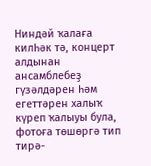Ниндәй ҡалаға килһәк тә, концерт алдынан ансамблебеҙ гүзәлдәрен һәм егеттәрен халыҡ күреп ҡалыуы була, фотоға төшөргә тип тирә-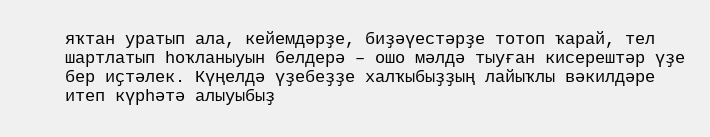яҡтан уратып ала, кейемдәрҙе, биҙәүестәрҙе тотоп ҡарай, тел шартлатып һоҡланыуын белдерә – ошо мәлдә тыуған кисерештәр үҙе бер иҫтәлек. Күңелдә үҙебеҙҙе халҡыбыҙҙың лайыҡлы вәкилдәре итеп күрһәтә алыуыбыҙ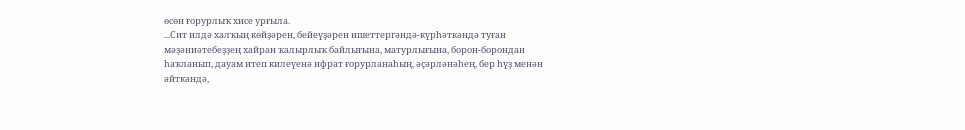өсөн ғорурлыҡ хисе урғыла.
...Сит илдә халҡың көйҙәрен, бейеүҙәрен ишеттергәндә-күрһәткәндә туған мәҙәниәтебеҙҙең хайран ҡалырлыҡ байлығына, матурлығына, борон-борондан һаҡланып, дауам итеп килеүенә ифрат ғорурланаһың, әҫәрләнәһең, бер һүҙ менән әйткәндә,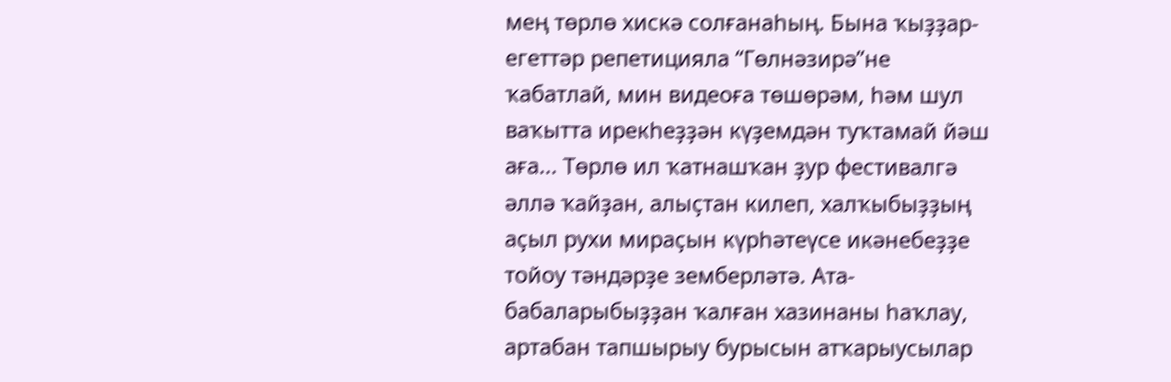мең төрлө хискә солғанаһың. Бына ҡыҙҙар-егеттәр репетицияла “Гөлнәзирә”не ҡабатлай, мин видеоға төшөрәм, һәм шул ваҡытта ирекһеҙҙән күҙемдән туҡтамай йәш аға... Төрлө ил ҡатнашҡан ҙур фестивалгә әллә ҡайҙан, алыҫтан килеп, халҡыбыҙҙың аҫыл рухи мираҫын күрһәтеүсе икәнебеҙҙе тойоу тәндәрҙе земберләтә. Ата-бабаларыбыҙҙан ҡалған хазинаны һаҡлау, артабан тапшырыу бурысын атҡарыусылар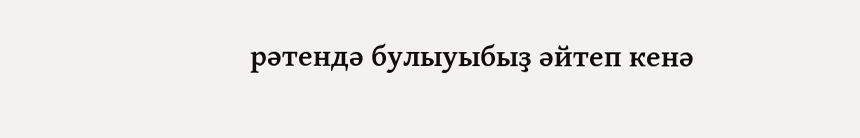рәтендә булыуыбыҙ әйтеп кенә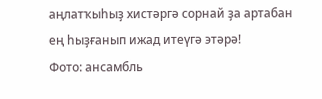аңлатҡыһыҙ хистәргә сорнай ҙа артабан ең һыҙғанып ижад итеүгә этәрә!
Фото: ансамбль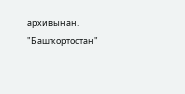архивынан.
"Башҡортостан"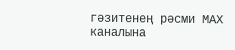гәзитенең рәсми МАХ каналына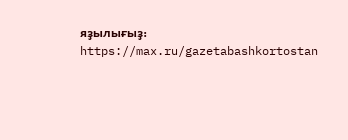яҙылығыҙ: https://max.ru/gazetabashkortostan